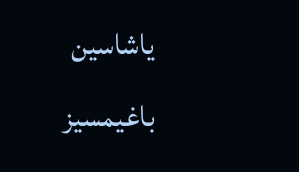یاشاسین باغیمسیز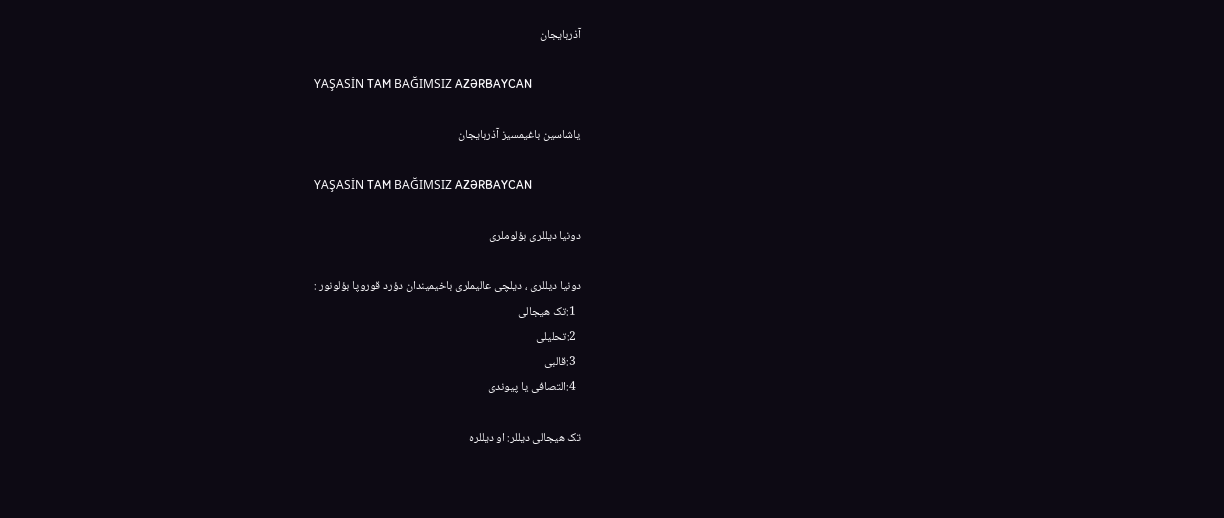آذربایجان

YAŞASİN TAM BAĞIMSIZ AZƏRBAYCAN

یاشاسین باغیمسیز آذربایجان

YAŞASİN TAM BAĞIMSIZ AZƏRBAYCAN

دونیا دیللری بؤلوملری

دونیا دیللری ، دیلچی عالیملری باخیمیندان دؤرد قوروپا بؤلونور :
  1:تک هیجالی
  2:تحلیلی
  3:قالبی
  4:التصافی یا پیوندی

تک هیجالی دیللر: او دیللره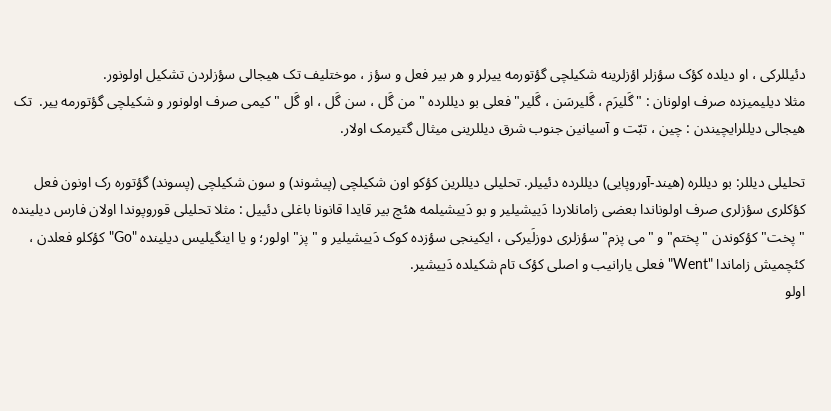دئیللرکی ، او دیلده کؤک سؤزلر اؤزلرینه شکیلچی گؤتورمه ییرلر و هر بیر فعل و سؤز ، موختلیف تک هیجالی سؤزلردن تشکیل اولونور.
مثلا دیلیمیزده صرف اولونان : "گَلیرَم ، گَلیرسَن ، گَلیر" فعلی بو دیللرده " من گَل ، سن گَل ، او گَل " کیمی صرف اولونور و شکیلچی گؤتورمه ییر.  تک هیجالی دیللرایچیندن : چین ، تبّت و آسیانین جنوب شرق دیللرینی میثال گتیرمک اولار.

تحلیلی دیللر: بو دیللره (هیند-آوروپایی) دیللرده دئییلر. تحلیلی دیللرین کؤکو اون شکیلچی (پیشوند) و سون شکیلچی (پسوند) گؤتوره رک اونون فعل کؤکلری سؤزلری صرف اولوناندا بعضی زامانلاردا دَییشیلیر و بو دَییشیلمه هئچ بیر قایدا قانونا باغلی دئییل : مثلا تحلیلی قوروپوندا اولان فارس دیلینده "پخت" کؤکوندن "پختم" و "می پزم" سؤزلری دوزلَیرکی ، ایکینجی سؤزده کوک دَییشیلیر و "پز" اولور؛ و یا اینگیلیس دیلینده "Go" کؤکلو فعلدن ، کئچمیش زاماندا "Went" فعلی یارانیب و اصلی کؤک تام شکیلده دَییشیر.
اولو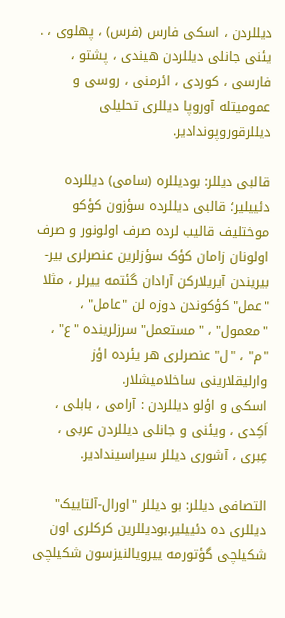دیللردن ، اسکی فارس (فرس) ، پهلوی ، . یئنی جانلی دیللردن هیندی ، پشتو ، فارسی ، کوردی ، ائرمنی ، روسی و عمومیتله آوروپا دیللری تحلیلی دیللرقوروپوندادیر.

قالبی دیللر: بودیللره (سامی) دیللرده دئییلیر؛ قالبی دیللرده سؤزون کؤکو موختلیف قالیب لرده صرف اولونور و صرف اولونان زامان کؤک سؤزلرین عنصرلری بیر-بیریندن آیریلارکن آرادان گئتمه ییرلر ، مثلا "عمل" کؤکوندن دوزه لن "عامل" ، "معمول" ، "مستعمل" سرزلرینده "ع" ، "م" ، "ل" عنصرلری هر یئرده اؤز وارلیقلارینی ساخلامیشلار.
اسکی و اؤلو دیللردن : آرامی ، بابلی ، اَکِدی ، ویئنی و جانلی دیللردن عربی ، عِبری ، آشوری دیللر سیراسیندادیر.

التصافی دیللر: بو دیللر "اورال-آلتاییک" دیللری ده دئییلیر.بودیللرین کرکلری اون شکیلچی گؤتورمه ییرویالنیزسون شکیلچی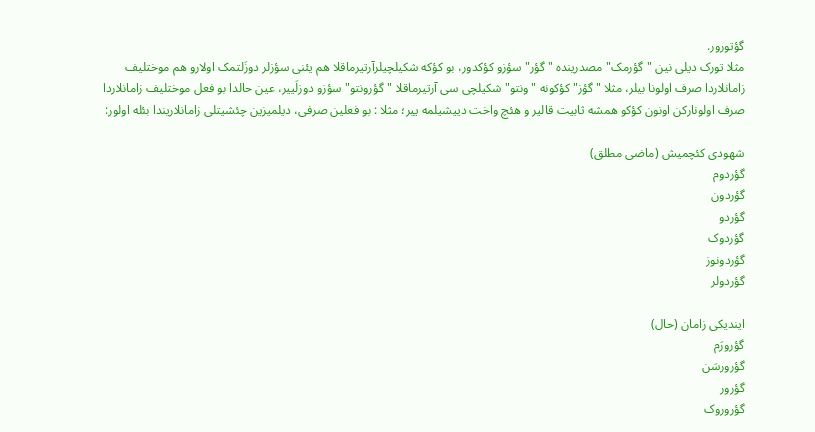گؤتورور.
مثلا تورک دیلی نین "گؤرمک" مصدرینده "گؤر" سؤزو کؤکدور، بو کؤکه شکیلچیلرآرتیرماقلا هم یئنی سؤزلر دوزَلتمک اولارو هم موختلیف زامانلاردا صرف اولونا بیلر، مثلا "گؤز" کؤکونه "ونتو" شکیلچی سی آرتیرماقلا "گؤرونتو" سؤزو دوزلَییر، عین حالدا بو فعل موختلیف زامانلاردا صرف اولونارکن اونون کؤکو همشه ثابیت قالیر و هئچ واخت دییشیلمه ییر؛ مثلا : بو فعلین صرفی، دیلمیزین چئشیتلی زامانلاریندا بئله اولور:

شهودی کئچمیش (ماضی مطلق)
گؤردوم
گؤردون
گؤردو
گؤردوک
گؤردونوز
گؤردولر

ایندیکی زامان (حال)
گؤرورَم
گؤرورسَن
گؤرور
گؤروروک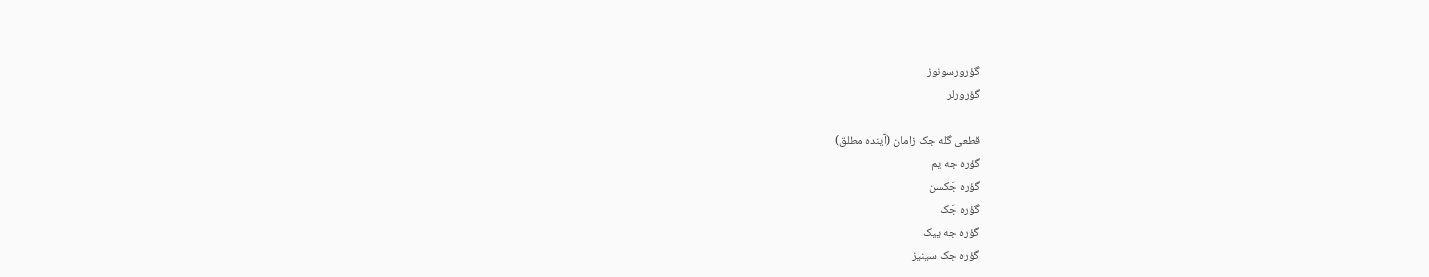گؤرورسونوز
گؤرورلر

قطعی گله جک زامان (آینده مطلق)
گؤره جه یم
گؤره جَکسن
گؤره جَک
گؤره جه ییک
گؤره جک سینیز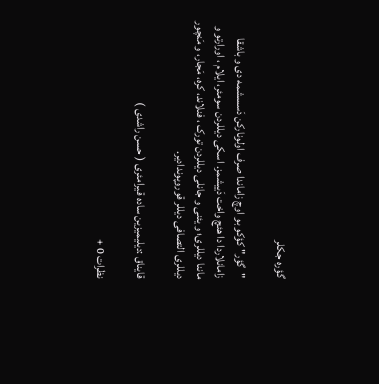گؤره جکلر

"گؤر" کؤکو بو اوچ زاماندا صرف اولونارکن دَسسشمه دی و باشقا زامانلاردا دا هئچ واخت دَییشمز. اسکی دیللردن سومئر، ایلام ، اورارتو و ماننا دیللری؛ و یئنی و جانلی دیللردن تورک ، فنلاند، کره، مَجار، و مَنچور دیللری التصافی دیللر قوروپوندادیر.

قایناق :دیلیمیزین ساده قیرامئری ( حسن راشدی )

نظرات 0 +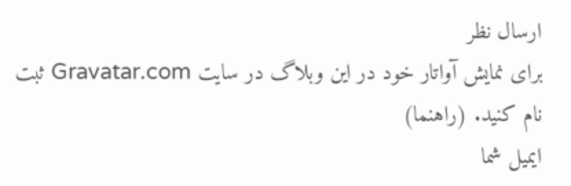ارسال نظر
برای نمایش آواتار خود در این وبلاگ در سایت Gravatar.com ثبت نام کنید. (راهنما)
ایمیل شما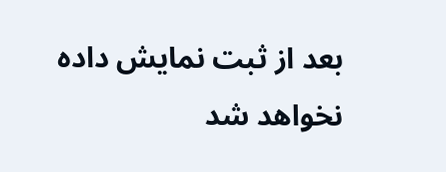بعد از ثبت نمایش داده نخواهد شد